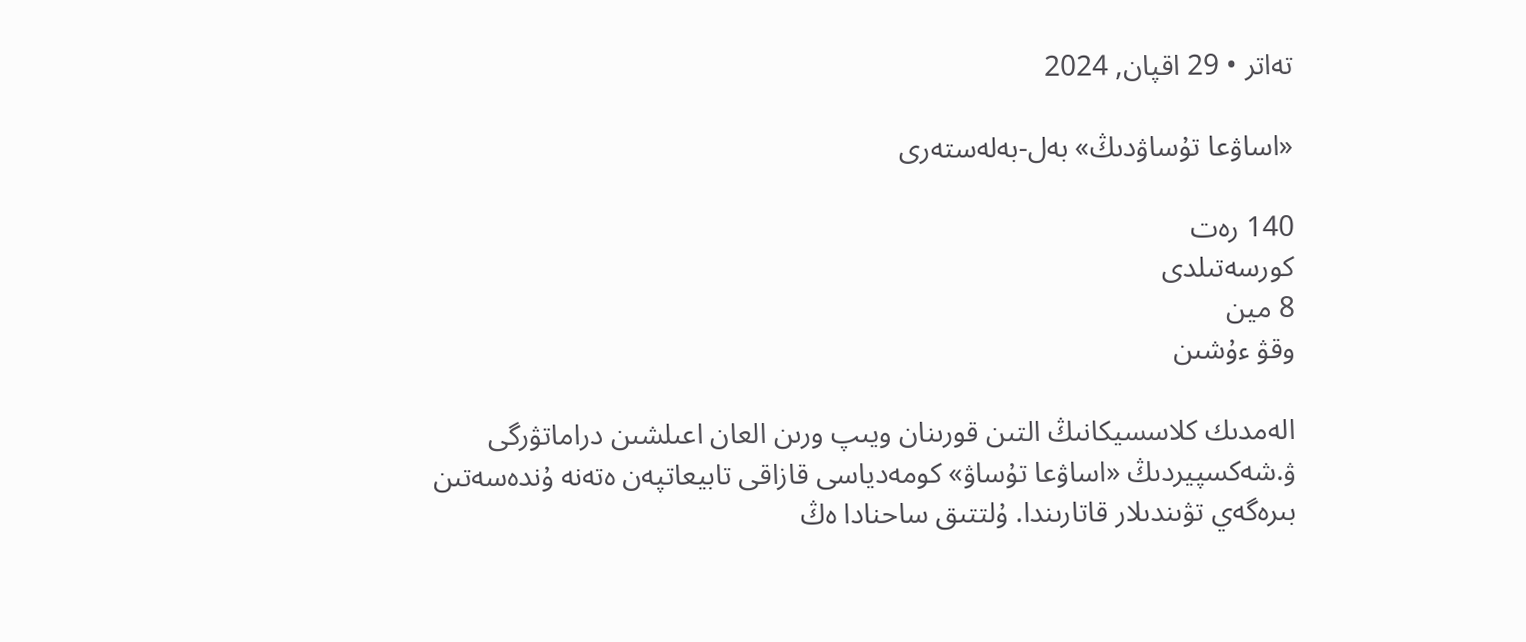تەاتر • 29 اقپان, 2024

«اساۋعا تۇساۋدىڭ» بەل-بەلەستەرى

140 رەت
كورسەتىلدى
8 مين
وقۋ ءۇشىن

الەمدىك كلاسسيكانىڭ التىن قورىنان ويىپ ورىن العان اعىلشىن دراماتۋرگى ۋ.شەكسپيردىڭ «اساۋعا تۇساۋ» كومەدياسى قازاقى تابيعاتپەن ەتەنە ۇندەسەتىن بىرەگەي تۋىندىلار قاتارىندا. ۇلتتىق ساحنادا ەڭ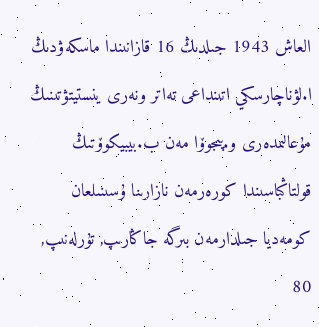العاش 1943 جىلدىڭ 16 قازانىندا ماسكەۋدىڭ ا.لۋناچارسكي اتىنداعى تەاتر ونەرى ينستيتۋتىنىڭ مۇعالىمدەرى و.پىجوۆا مەن ب.بيبيكوۆتىڭ قولتاڭباسىندا كورەرمەن نازارىنا ۇسىنىلعان كومەديا جىلدارمەن بىرگە جاڭارىپ, تۇرلەنىپ, 80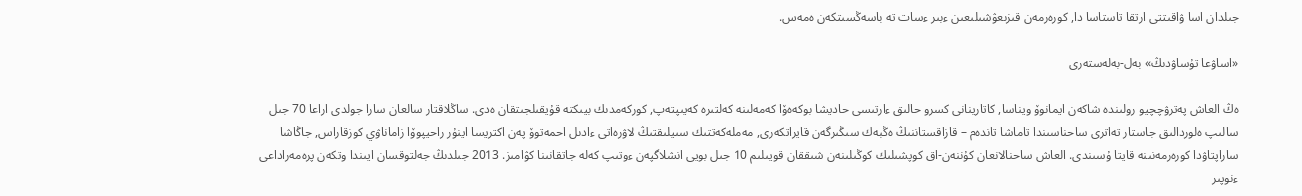جىلدان اسا ۋاقىتتى ارتقا تاستاسا دا, كورەرمەن قىزىعۋشىلىعىن ءبىر ءسات تە باسەڭسىتكەن ەمەس.

«اساۋعا تۇساۋدىڭ» بەل-بەلەستەرى

ەڭ العاش پەترۋچچيو رولىندە شاكەن ايمانوۆ ويناسا, كاتارينانى كسرو حالىق ءارتىسى حاديشا بوكەەۆا كەمەلىنە كەلتىرە كەيىپتەپ, كوركەمدىك بيىكتە قۇيقىلجىتقان ەدى. ساڭلاقتار سالعان سارا جولدى اراعا 70 جىل سالىپ ەلوردالىق جاستار تەاترى ساحناسىندا تاماشا تاندەم – قازاقستاننىڭ ەڭبەك سىڭىرگەن قايراتكەرى, مەملەكەتتىك سىيلىقتىڭ لاۋرەاتى ءادىل احمەتوۆ پەن اكتريسا اينۇر راحيپوۆا زاماناۋي كوزقاراس, جاڭاشا ساراپتاۋدا كورەرمەنىنە قايتا ۇسىندى. العاش ساحنالانعان كۇننەن-اق كوپشىلىك كوڭىلىنەن شىققان قويىلىم 10 جىل بويى انشلاگپەن ءوتىپ كەلە جاتقانىنا كۋامىز. 2013 جىلدىڭ جەلتوقسان ايىندا وتكەن پرەمەراداعى ءنوپىر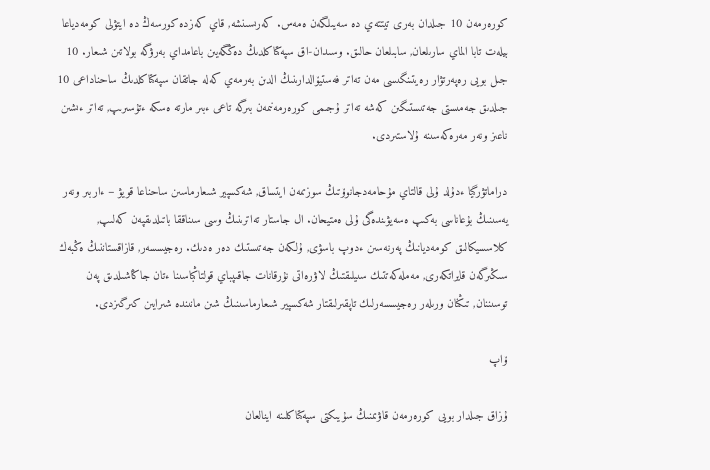كورەرمەن 10 جىلدان بەرى تيتتەي دە سەيىلگەن ەمەس. كەرىسىنشە, قاي كەزدە كورسەڭ دە ايتۋلى كومەدياعا بيلەت تابا الماي سارىلعان, سابىلعان حالىق. وسىدان-اق سپەكتاكلدىڭ دەڭگەيىن باعامداي بەرۋگە بولاتىن شىعار. 10 جىل بويى رەپەرتۋار رەيتىنگىسى مەن تەاتر فەستيۆالدارىنىڭ الدىن بەرمەي كەلە جاتقان سپەكتاكلدىڭ ساحناداعى 10 جىلدىق جەمىستى جەتىستىگىن كەشە تەاتر ۇجىمى كورەرمەنىمەن بىرگە تاعى ءبىر مارتە ەسكە ءتۇسىرىپ, تەاتر ءىشىن ناعىز ونەر مەرەكەسىنە ۇلاستىردى.

دراماتۋرگيا ءدۇلد ۇلى قالتاي مۇحامەدجانوۆتىڭ سوزىمەن ايتساق, شەكسپير شىعارماسىن ساحناعا قويۋ – ءاربىر ونەر يەسىنىڭ بۇعاناسى بەكىپ ەسەيۋىندەگى ۇلى ەمتيحان. ال جاستار تەاترىنىڭ وسى سىناققا باتىلدىقپەن كەلىپ, كلاسسيكالىق كومەديانىڭ پەرنەسىن ءدوپ باسۋى, ۇلكەن جەتىستىك دەر ەدىك. رەجيسسەر, قازاقستاننىڭ ەڭبەك سىڭىرگەن قايراتكەرى, مەملەكەتتىك سىيلىقتىڭ لاۋرەاتى نۇرقانات جاقىپباي قولتاڭباسىنا ءتان جاڭاشىلدىق پەن توسىننان, تىڭنان ورىلەر رەجيسسەرلىك تاپقىرلىقتار شەكسپير شىعارماسىنىڭ شىن مانىندە شىرايىن كىرگىزدى.

ۆاپ

ۇزاق جىلدار بويى كورەرمەن قاۋىمنىڭ سۇيىكتى سپەكتاكلىنە اينالعان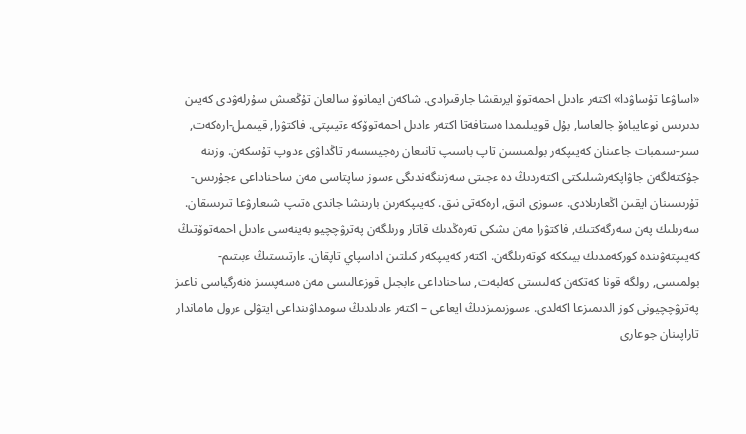«اساۋعا تۇساۋدا» اكتەر ءادىل احمەتوۆ ايرىقشا جارقىرادى. شاكەن ايمانوۆ سالعان تۇڭعىش سۇرلەۋدى كەيىن ىدىرىس نوعايباەۆ جالعاسا, بۇل قويىلىمدا ەستافەتا اكتەر ءادىل احمەتوۆكە ءتيىپتى. فاكتۋرا, قيىمىل-ارەكەت, سىر-سىمبات جاعىنان كەيىپكەر بولمىسىن تاپ باسىپ تانىعان رەجيسسەر تاڭداۋى ءدوپ تۇسكەن. وزىنە جۇكتەلگەن جاۋاپكەرشىلىكتى اكتەردىڭ دە ءجىتى سەزىنگەندىگى ءسوز ساپتاسى مەن ساحناداعى ءجۇرىس-تۇرىسىنان ايقىن اڭعارىلادى. ءسوزى انىق, ارەكەتى نىق. كەيىپكەرىن بارىنشا جاندى ەتىپ شىعارۋعا تىرىسقان. سەرىلىك پەن سەرگەكتىك, فاكتۋرا مەن ىشكى تەرەڭدىك قاتار ورىلگەن پەترۋچچيو بەينەسى ءادىل احمەتوۆتىڭ كەيىپتەۋىندە كوركەمدىك بيىككە كوتەرىلگەن. اكتەر كەيىپكەر كىلتىن اداسپاي تاپقان. ءارتىستىڭ ءبىتىم-بولمىسى, رولگە قونا كەتكەن كەلىستى كەلبەت, ساحناداعى ءابجىل قوزعالىسى مەن ەسەپسىز ەنەرگياسى ناعىز پەترۋچچيونى كوز الدىمىزعا اكەلدى. ءسوزىمىزدىڭ ايعاعى – اكتەر ءادىلدىڭ سومداۋىنداعى ايتۋلى ءرول ماماندار تاراپىنان جوعارى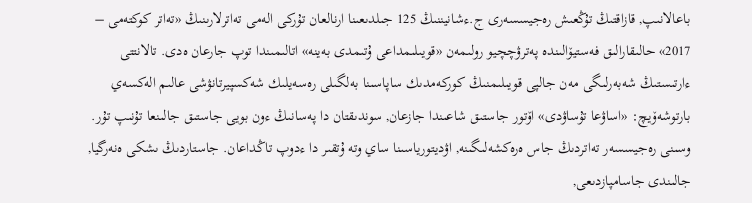باعالانىپ, قازاقتىڭ تۇڭعىش رەجيسسەرى ج.ءشانيننىڭ 125 جىلدىعىنا ارنالعان تۇركى الەمى تەاترلارىنىڭ «تەاتر كوكتەمى – 2017» حالىقارالىق فەستيۆالىندە پەترۋچچيو رولىمەن «قويىلىمداعى ۇتىمدى بەينە» اتالىمىندا توپ جارعان ەدى. تالانتتى ءارتىستىڭ شەبەرلىگى مەن جالپى قويىلىمنىڭ كوركەمدىك ساپاسىنا بەلگىلى رەسەيلىك شەكسپيرتانۋشى عالىم الەكسەي بارتوشەۆيچ: «اساۋعا تۇساۋدى» اۆتور جاستىق شاعىندا جازعان, سوندىقتان دا پەسانىڭ ءون بويى جاستىق جالىنعا تۇنىپ تۇر. وسىنى رەجيسسەر تەاتردىڭ جاس ەرەكشەلىگىنە, اۋديتورياسىنا ساي وتە ۇتقىر دا ءدوپ تاڭداعان. جاستاردىڭ ىشكى ەنەرگيا, جالىندى جاسامپازدىعى,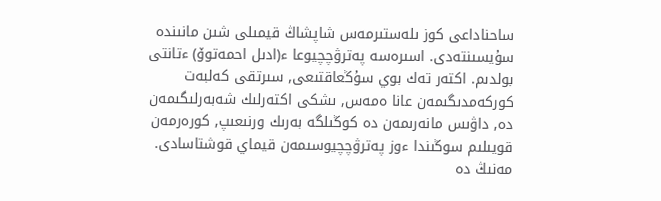ساحناداعى كوز ىلەستىرمەس شاپشاڭ قيمىلى شىن مانىندە سۇيسىنتەدى. اسىرەسە پەترۋچچيوعا ء(ادىل احمەتوۆ) ءتانتى بولدىم. اكتەر تەك بوي سۇڭعاقتىعى, سىرتقى كەلبەت كوركەمدىگىمەن عانا ەمەس, ىشكى اكتەرلىك شەبەرلىگىمەن دە, داۋىس مانەرىمەن دە كوڭىلگە بەرىك ورنىعىپ, كورەرمەن قويىلىم سوڭىندا ءوز پەترۋچچيوسىمەن قيماي قوشتاسادى. مەنىڭ دە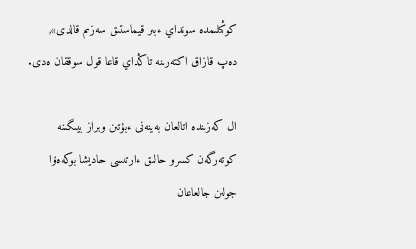كوڭىلىمدە سونداي ءبىر قيماستىق سەزىم قالدى», دەپ قازاق اكتەرىنە تاڭداي قاعا قول سوققان ەدى.

ال كەزىندە اتالعان بەينەنى ءبۇتىن وبراز بيىگىنە كوتەرگەن كسرو حالىق ءارتىسى حاديشا بوكەەۆا جولىن جالعاعان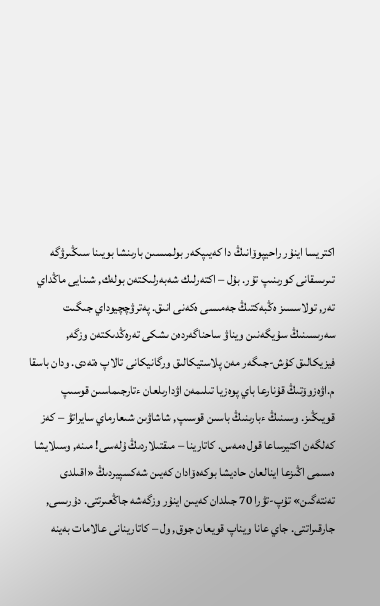اكتريسا اينۇر راحيپوۆانىڭ دا كەيىپكەر بولمىسىن بارىنشا بويىنا سىڭىرۋگە تىرىسقانى كورىنىپ تۇر. بۇل – اكتەرلىك شەبەرلىكتەن بولەك, شىنايى ماڭداي تەر, تولاسسىز ەڭبەكتىڭ جەمىسى ەكەنى انىق. پەترۋچچيوداي جىگىت سەرىسىنىڭ سۇيگەنىن ويناۋ ساحناگەردەن ىشكى تەرەڭدىكتەن وزگە, فيزيكالىق كۇش-جىگەر مەن پلاستيكالىق ورگانيكانى تالاپ ەتەدى. ودان باسقا م.اۋەزوۆتىڭ قۇنارعا باي پوەزيا تىلىمەن اۋدارىلعان ءتارجىماسىن قوسىپ قويىڭىز. وسىنىڭ ءبارىنىڭ باسىن قوسىپ, شاشاۋىن شىعارماي سايراتۋ – كەز كەلگەن اكتيرساعا قول ەمەس. كاتارينا – مىقتىلاردىڭ ۇلەسى! مىنە, وسىلايشا ەسىمى اڭىزعا اينالعان حاديشا بوكەەۆادان كەيىن شەكسپيردىڭ «اقىلدى تەنتەگىن» تۇپ-تۋرا 70 جىلدان كەيىن اينۇر وزگەشە جاڭعىرتتى. دۇرىسى, جارقىراتتى. جاي عانا ويناپ قويعان جوق, ول – كاتارينانى عالامات بەينە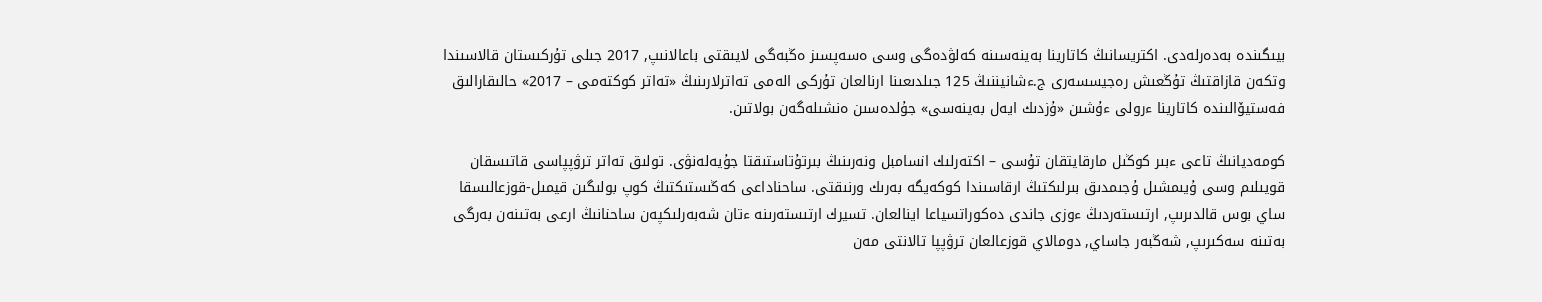بيىگىندە بەدەرلەدى. اكتريسانىڭ كاتارينا بەينەسىنە كەلۋدەگى وسى ەسەپسىز ەڭبەگى لايىقتى باعالانىپ, 2017 جىلى تۇركىستان قالاسىندا وتكەن قازاقتىڭ تۇڭعىش رەجيسسەرى ج.ءشانيننىڭ 125 جىلدىعىنا ارنالعان تۇركى الەمى تەاترلارىنىڭ «تەاتر كوكتەمى – 2017» حالىقارالىق فەستيۆالىندە كاتارينا ءرولى ءۇشىن «ۇزدىك ايەل بەينەسى» جۇلدەسىن ەنشىلەگەن بولاتىن.

كومەديانىڭ تاعى ءبىر كوڭىل مارقايتقان تۇسى – اكتەرلىك انسامبل ونەرىنىڭ بىرتۇتاستىقتا جۇيەلەنۋى. تولىق تەاتر ترۋپپاسى قاتىسقان قويىلىم وسى ۇيىمشىل ۇجىمدىق بىرلىكتىڭ ارقاسىندا كوكەيگە بەرىك ورنىقتى. ساحناداعى كەڭىستىكتىڭ كوپ بولىگىن قيمىل-قوزعالىسقا ساي بوس قالدىرىپ, ارتىستەردىڭ ءوزى جاندى دەكوراتسياعا اينالعان. تسيرك ارتىستەرىنە ءتان شەبەرلىكپەن ساحنانىڭ ارعى بەتىنەن بەرگى بەتىنە سەكىرىپ, شەڭبەر جاساي, دومالاي قوزعالعان ترۋپپا تالانتى مەن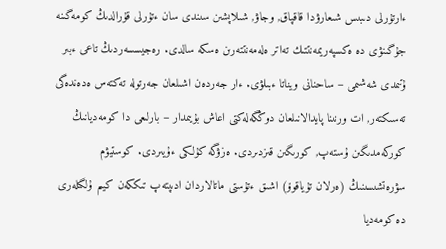ءارتۇرلى دىبىس شىعارۋدا قاقپاق, وجاۋ, شىلاپشىن سىندى سان ءتۇرلى قۇرالدىڭ كومەگىنە جۇگىنۋى دە ەكسپەريمەنتتىك تەاتر ەلەمەنتتەرىن ەسكە سالدى. رەجيسسەردىڭ تاعى ءبىر ۇتىمدى شەشىمى – ساحنانى ويناتا ءبىلۋى. ءار جەردەن اشىلعان جەرتولە تەكتەس ەدەندەگى تەسىكتەر, ات ورنىنا پايدالانىلعان دوڭگەلەكتى اعاش بۇيىمدار – بارلىعى دا كومەديانىڭ كوركەمدىگىن ۇستەپ, كورىگىن قىزدىردى. ەزۋگە كۇلكى ءۇيىردى. كوستيۋم سۋرەتشىسىنىڭ (ەرلان تۇياقوۆ) اشىق ءتۇستى ماتالاردان ادىپتەپ تىككەن كيىم ۇلگىلەرى دە كومەديا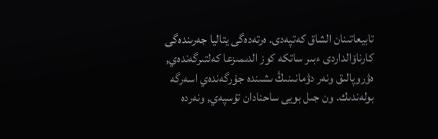تابيعاتىنان الشاق كەتپەدى. ەرتەدەگى يتاليا جەرىندەگى كارناۆالداردى ءبىر ساتكە كوز الدىمىزعا كەلتىرگەندەي, ەۋروپالىق ونەر دۋمانىنىڭ ىشىندە جۇرگەندەي اسەرگە بولەندىك. ون جىل بويى ساحنادان تۇسپەي, ونەردە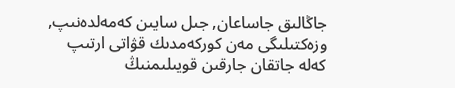جاڭالىق جاساعان, جىل سايىن كەمەلدەنىپ, وزەكتىلىگى مەن كوركەمدىك قۋاتى ارتىپ كەلە جاتقان جارقىن قويىلىمنىڭ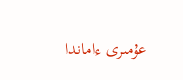عۇمىرى ءاماندا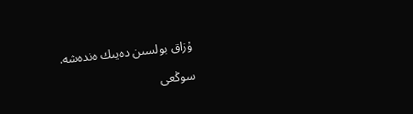ۇزاق بولسىن دەيىك ەندەشە.

سوڭعى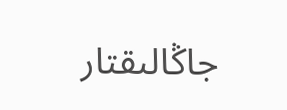جاڭالىقتار